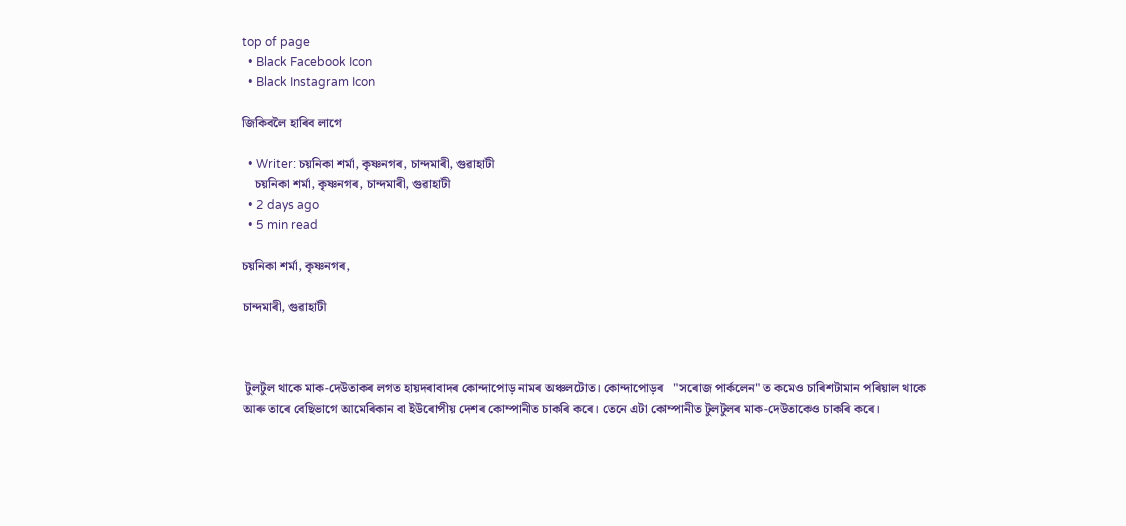top of page
  • Black Facebook Icon
  • Black Instagram Icon

জিকিবলৈ হাৰিব লাগে

  • Writer: চয়নিকা শৰ্মা, কৃষ্ণনগৰ, চান্দমাৰী, গুৱাহাটী
    চয়নিকা শৰ্মা, কৃষ্ণনগৰ, চান্দমাৰী, গুৱাহাটী
  • 2 days ago
  • 5 min read

চয়নিকা শৰ্মা, কৃষ্ণনগৰ,

চান্দমাৰী, গুৱাহাটী



 টুলটুল থাকে মাক-দেউতাকৰ লগত হায়দৰাবাদৰ কোন্দাপোড় নামৰ অঞ্চলটোত। কোন্দাপোড়ৰ   "সৰোজ পাৰ্কলেন" ত কমেও চাৰিশটামান পৰিয়াল থাকে আৰু তাৰে বেছিভাগে আমেৰিকান বা ইউৰোপীয় দেশৰ কোম্পানীত চাকৰি কৰে। তেনে এটা কোম্পানীত টুলটুলৰ মাক-দেউতাকেও চাকৰি কৰে।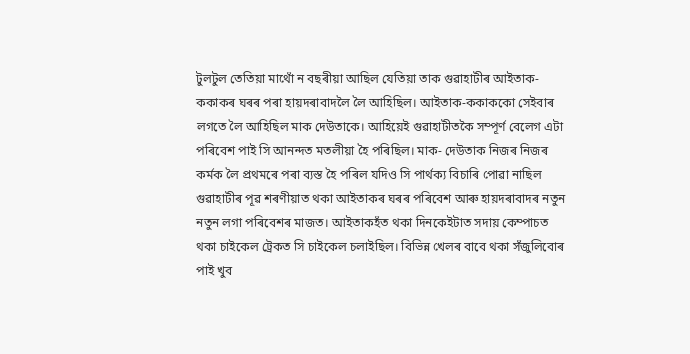টুলটুল তেতিয়া মাথোঁ ন বছৰীয়া আছিল যেতিয়া তাক গুৱাহাটীৰ আইতাক-ককাকৰ ঘৰৰ পৰা হায়দৰাবাদলৈ লৈ আহিছিল। আইতাক-ককাককো সেইবাৰ লগতে লৈ আহিছিল মাক দেউতাকে। আহিয়েই গুৱাহাটীতকৈ সম্পূৰ্ণ বেলেগ এটা পৰিবেশ পাই সি আনন্দত মতলীয়া হৈ পৰিছিল। মাক- দেউতাক নিজৰ নিজৰ কৰ্মক লৈ প্ৰথমৰে পৰা ব্যস্ত হৈ পৰিল যদিও সি পাৰ্থক্য বিচাৰি পোৱা নাছিল গুৱাহাটীৰ পূৱ শৰণীয়াত থকা আইতাকৰ ঘৰৰ পৰিবেশ আৰু হায়দৰাবাদৰ নতুন নতুন লগা পৰিবেশৰ মাজত। আইতাকহঁত থকা দিনকেইটাত সদায় কেম্পাচত থকা চাইকেল ট্ৰেকত সি চাইকেল চলাইছিল। বিভিন্ন খেলৰ বাবে থকা সঁজুলিবোৰ পাই খুব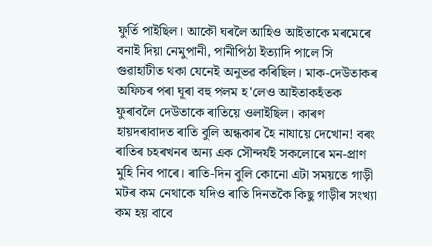ফুৰ্তি পাইছিল। আকৌ ঘৰলৈ আহিও আইতাকে মৰমেৰে বনাই দিয়া নেমুপানী, পানীপিঠা ইত্যাদি পালে সি গুৱাহাটীত থকা যেনেই অনুভৱ কৰিছিল। মাক-দেউতাকৰ অফিচৰ পৰা ঘূৰা বহু পলম হ'লেও আইতাকহঁতক ফুৰাবলৈ দেউতাকে ৰাতিয়ে ওলাইছিল। কাৰণ হায়দৰাবাদত ৰাতি বুলি অন্ধকাৰ হৈ নাযায়ে দেখোন! বৰং ৰাতিৰ চহৰখনৰ অন্য এক সৌন্দৰ্যই সকলোৰে মন-প্ৰাণ মুহি নিব পাৰে। ৰাতি-দিন বুলি কোনো এটা সময়তে গাড়ী মটৰ কম নেথাকে যদিও ৰাতি দিনতকৈ কিছু গাড়ীৰ সংখ্যা কম হয় বাবে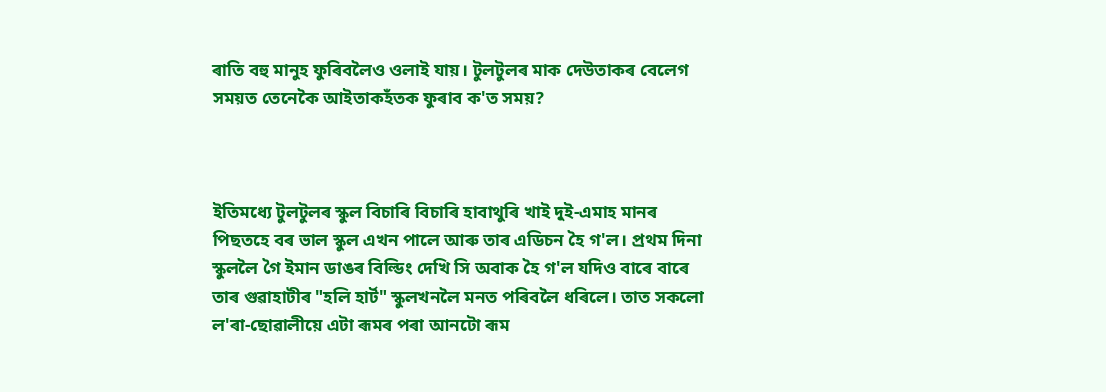ৰাতি বহু মানুহ ফুৰিবলৈও ওলাই যায়। টুলটুলৰ মাক দেউতাকৰ বেলেগ সময়ত তেনেকৈ আইতাকহঁতক ফুৰাব ক'ত সময়?



ইতিমধ্যে টুলটুলৰ স্কুল বিচাৰি বিচাৰি হাবাথুৰি খাই দুই-এমাহ মানৰ পিছতহে বৰ ভাল স্কুল এখন পালে আৰু তাৰ এডিচন হৈ গ'ল। প্ৰথম দিনা স্কুললৈ গৈ ইমান ডাঙৰ বিল্ডিং দেখি সি অবাক হৈ গ'ল যদিও বাৰে বাৰে তাৰ গুৱাহাটীৰ "হলি হাৰ্ট" স্কুলখনলৈ মনত পৰিবলৈ ধৰিলে। তাত সকলো ল'ৰা-ছোৱালীয়ে এটা ৰূমৰ পৰা আনটো ৰূম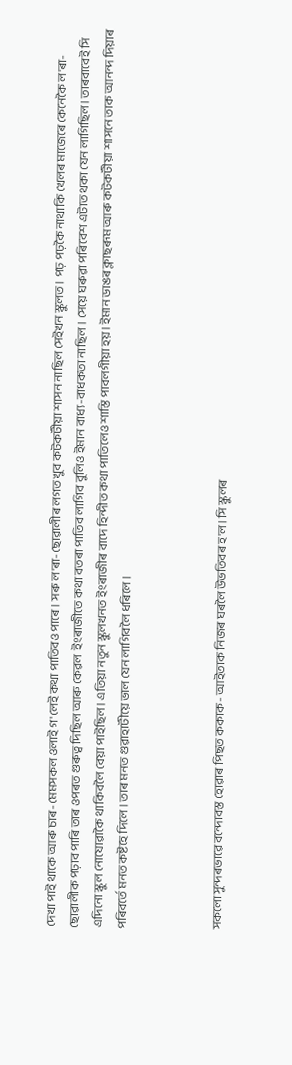দেখা পাই থাকে আৰু চাৰ-মেমসকল ওলাই গ'লেই কথা পাতিবও পাৰে। সৰু ল'ৰা-ছোৱালীৰ লগত খুব কটকটীয়া শাসন নাছিল সেইখন স্কুলত। পঢ় পঢ়কৈ নাথাকি খেলৰ মাজেৰে কেনেকৈ ল'ৰা-ছোৱালীক পঢ়াব পাৰি তাৰ ওপৰত গুৰুত্ব দিছিল আৰু কেৱল  ইংৰাজীতে কথা বতৰা পাতিব লাগিব বুলিও ইমান বাধ্য-বাধকতা নাছিল । সেয়ে ঘৰুৱা পৰিবেশ এটাত থকা যেন লাগিছিল। তাৰবাবেই সি এদিনো স্কুল নোযোৱাকৈ থাকিবলৈ বেয়া পাইছিল। এতিয়া নতুন স্কুলখনত ইংৰাজীৰ বাদে হিন্দীত কথা পাতিলেও শাস্তি পাবলগীয়া হয়। ইমান ডাঙৰ ক্লাছৰূম আৰু কটকটীয়া শাসনে তাক আনন্দ দিয়াৰ পৰিবৰ্তে মনত কষ্টহে দিলে । তাৰ মনত গুৱাহাটীয়ে ভাল যেন লাগিবলৈ ধৰিলে ।



সকলো সুন্দৰভাৱে বন্দোবস্ত হোৱাৰ পিছত ককাক- আইতাক নিজৰ ঘৰলৈ উভতিবৰ হ'ল। সি স্কুলৰ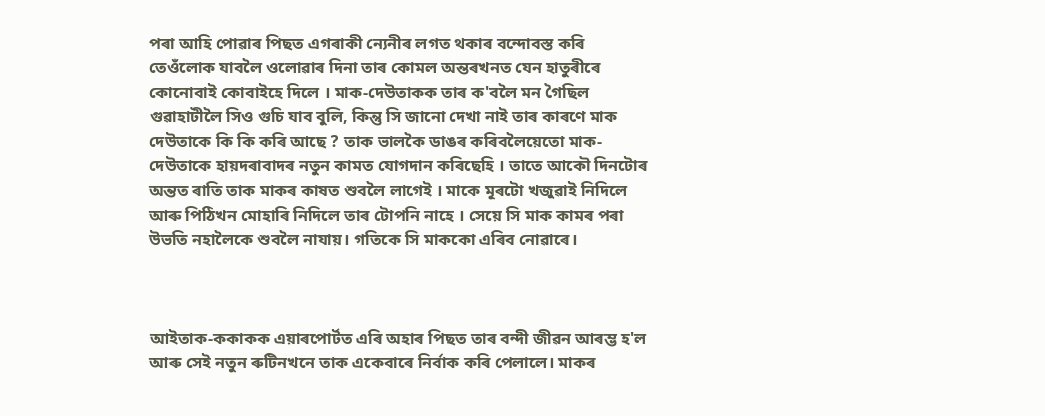পৰা আহি পোৱাৰ পিছত এগৰাকী ন্যেনীৰ লগত থকাৰ বন্দোবস্ত কৰি তেওঁলোক যাবলৈ ওলোৱাৰ দিনা তাৰ কোমল অন্তৰখনত যেন হাতুৰীৰে কোনোবাই কোবাইহে দিলে । মাক-দেউতাকক তাৰ ক'বলৈ মন গৈছিল গুৱাহাটীলৈ সিও গুচি যাব বুলি, কিন্তু সি জানো দেখা নাই তাৰ কাৰণে মাক দেউতাকে কি কি কৰি আছে ? তাক ভালকৈ ডাঙৰ কৰিবলৈয়েতো মাক-দেউতাকে হায়দৰাবাদৰ নতুন কামত যোগদান কৰিছেহি । তাতে আকৌ দিনটোৰ অন্তত ৰাতি তাক মাকৰ কাষত শুবলৈ লাগেই । মাকে মূৰটো খজুৱাই নিদিলে আৰু পিঠিখন মোহাৰি নিদিলে তাৰ টোপনি নাহে । সেয়ে সি মাক কামৰ পৰা উভতি নহালৈকে শুবলৈ নাযায়। গতিকে সি মাককো এৰিব নোৱাৰে।



আইতাক-ককাকক এয়াৰপোৰ্টত এৰি অহাৰ পিছত তাৰ বন্দী জীৱন আৰম্ভ হ'ল আৰু সেই নতুন ৰুটিনখনে তাক একেবাৰে নিৰ্বাক কৰি পেলালে। মাকৰ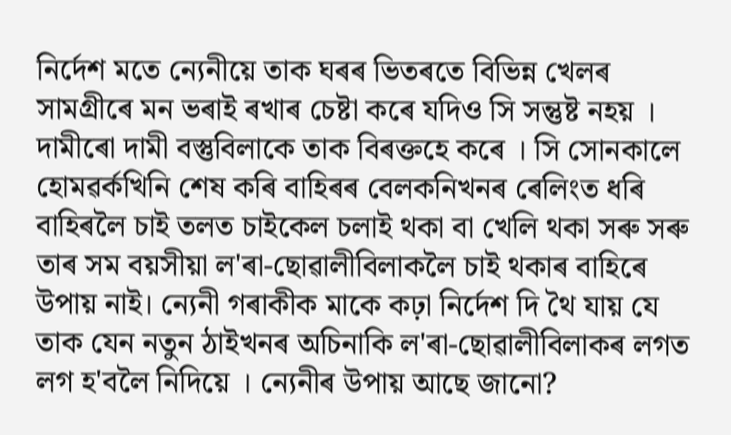নিৰ্দেশ মতে ন্যেনীয়ে তাক ঘৰৰ ভিতৰতে বিভিন্ন খেলৰ সামগ্ৰীৰে মন ভৰাই ৰখাৰ চেষ্টা কৰে যদিও সি সন্তুষ্ট নহয় । দামীৰো দামী বস্তুবিলাকে তাক বিৰক্তহে কৰে । সি সোনকালে হোমৱৰ্কখিনি শেষ কৰি বাহিৰৰ বেলকনিখনৰ ৰেলিংত ধৰি বাহিৰলৈ চাই তলত চাইকেল চলাই থকা বা খেলি থকা সৰু সৰু তাৰ সম বয়সীয়া ল'ৰা-ছোৱালীবিলাকলৈ চাই থকাৰ বাহিৰে উপায় নাই। ন্যেনী গৰাকীক মাকে কঢ়া নিৰ্দেশ দি থৈ যায় যে তাক যেন নতুন ঠাইখনৰ অচিনাকি ল'ৰা-ছোৱালীবিলাকৰ লগত লগ হ'বলৈ নিদিয়ে । ন্যেনীৰ উপায় আছে জানো?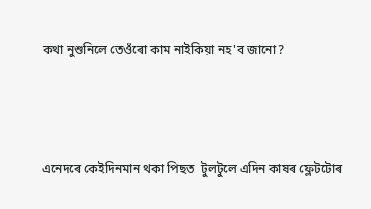কথা নুশুনিলে তেওঁৰো কাম নাইকিয়া নহ'ব জানো?



এনেদৰে কেইদিনমান থকা পিছত  টুলটুলে এদিন কাষৰ ফ্লেটটোৰ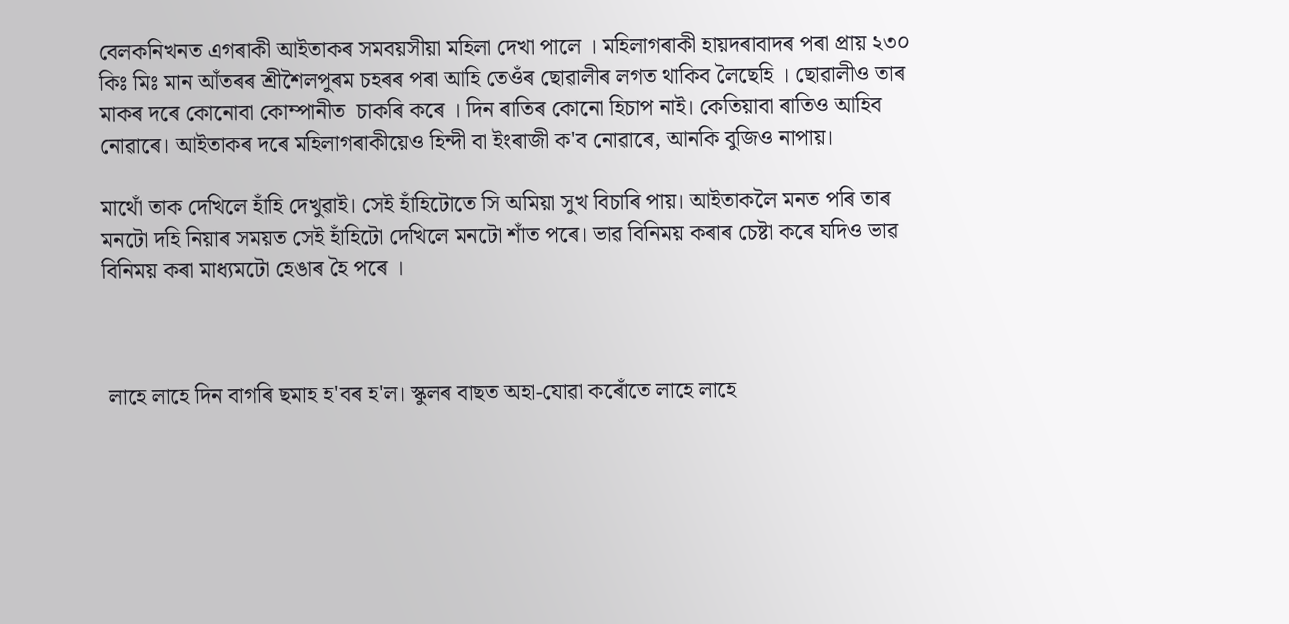বেলকনিখনত এগৰাকী আইতাকৰ সমবয়সীয়া মহিলা দেখা পালে । মহিলাগৰাকী হায়দৰাবাদৰ পৰা প্ৰায় ২৩০ কিঃ মিঃ মান আঁতৰৰ শ্ৰীশৈলপুৰম চহৰৰ পৰা আহি তেওঁৰ ছোৱালীৰ লগত থাকিব লৈছেহি । ছোৱালীও তাৰ মাকৰ দৰে কোনোবা কোম্পানীত  চাকৰি কৰে । দিন ৰাতিৰ কোনো হিচাপ নাই। কেতিয়াবা ৰাতিও আহিব নোৱাৰে। আইতাকৰ দৰে মহিলাগৰাকীয়েও হিন্দী বা ইংৰাজী ক'ব নোৱাৰে, আনকি বুজিও নাপায়।

মাথোঁ তাক দেখিলে হাঁহি দেখুৱাই। সেই হাঁহিটোতে সি অমিয়া সুখ বিচাৰি পায়। আইতাকলৈ মনত পৰি তাৰ মনটো দহি নিয়াৰ সময়ত সেই হাঁহিটো দেখিলে মনটো শাঁত পৰে। ভাৱ বিনিময় কৰাৰ চেষ্টা কৰে যদিও ভাৱ বিনিময় কৰা মাধ্যমটো হেঙাৰ হৈ পৰে ।



 লাহে লাহে দিন বাগৰি ছমাহ হ'বৰ হ'ল। স্কুলৰ বাছত অহা-যোৱা কৰোঁতে লাহে লাহে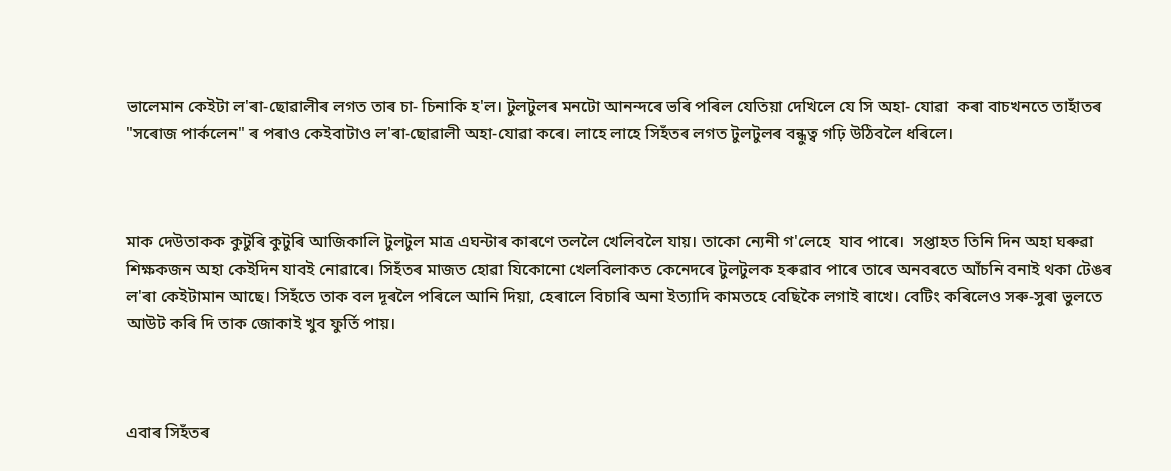ভালেমান কেইটা ল'ৰা-ছোৱালীৰ লগত তাৰ চা- চিনাকি হ'ল। টুলটুলৰ মনটো আনন্দৰে ভৰি পৰিল যেতিয়া দেখিলে যে সি অহা- যোৱা  কৰা বাচখনতে তাহাঁতৰ  "সৰোজ পাৰ্কলেন" ৰ পৰাও কেইবাটাও ল'ৰা-ছোৱালী অহা-যোৱা কৰে। লাহে লাহে সিহঁতৰ লগত টুলটুলৰ বন্ধুত্ব গঢ়ি উঠিবলৈ ধৰিলে।



মাক দেউতাকক কুটুৰি কুটুৰি আজিকালি টুলটুল মাত্ৰ এঘন্টাৰ কাৰণে তললৈ খেলিবলৈ যায়। তাকো ন্যেনী গ'লেহে  যাব পাৰে।  সপ্তাহত তিনি দিন অহা ঘৰুৱা শিক্ষকজন অহা কেইদিন যাবই নোৱাৰে। সিহঁতৰ মাজত হোৱা যিকোনো খেলবিলাকত কেনেদৰে টুলটুলক হৰুৱাব পাৰে তাৰে অনবৰতে আঁচনি বনাই থকা টেঙৰ ল'ৰা কেইটামান আছে। সিহঁতে তাক বল দূৰলৈ পৰিলে আনি দিয়া, হেৰালে বিচাৰি অনা ইত্যাদি কামতহে বেছিকৈ লগাই ৰাখে। বেটিং কৰিলেও সৰু-সুৰা ভুলতে আউট কৰি দি তাক জোকাই খুব ফুৰ্তি পায়।



এবাৰ সিহঁতৰ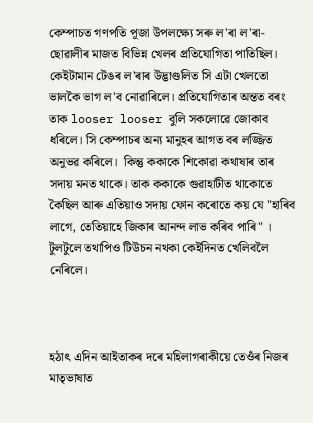কেম্পাচত গণপতি পূজা উপলক্ষ্যে সৰু ল'ৰা ল'ৰা-ছোৱালীৰ মাজত বিভিন্ন খেলৰ প্ৰতিযোগিতা পাতিছিল। কেইটামান টেঙৰ ল'ৰাৰ উদ্ভাণ্ডলিত সি এটা খেলতো ভালকৈ ভাগ ল'ব নোৱাৰিলে। প্ৰতিযোগিতাৰ অন্তত বৰং তাক looser looser বুলি সকলোৱে জোকাব ধৰিলে। সি কেম্পাচৰ অন্য মানুহৰ আগত বৰ লজ্জিত অনুভৱ কৰিলে।  কিন্তু ককাকে শিকোৱা কথাষাৰ তাৰ সদায় মনত থাকে। তাক ককাকে গুৱাহাটীত থাকোতে কৈছিল আৰু এতিয়াও সদায় ফোন কৰোতে কয় যে "হাৰিব লাগে, তেতিয়াহে জিকাৰ আনন্দ লাভ কৰিব পাৰি" । টুলটুলে তথাপিও টিউচন নথকা কেইদিনত খেলিবলৈ নেৰিলে।



হঠাৎ এদিন আইতাকৰ দৰে মহিলাগৰাকীয়ে তেওঁৰ নিজৰ মাতৃভাষাত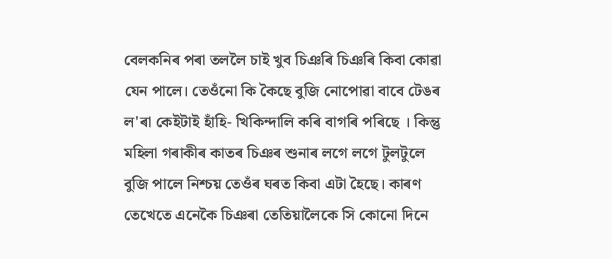বেলকনিৰ পৰা তললৈ চাই খুব চিঞৰি চিঞৰি কিবা কোৱা যেন পালে। তেওঁনো কি কৈছে বুজি নোপোৱা বাবে টেঙৰ ল'ৰা কেইটাই হাঁহি- খিকিন্দালি কৰি বাগৰি পৰিছে । কিন্তু মহিলা গৰাকীৰ কাতৰ চিঞৰ শুনাৰ লগে লগে টুলটুলে বুজি পালে নিশ্চয় তেওঁৰ ঘৰত কিবা এটা হৈছে। কাৰণ তেখেতে এনেকৈ চিঞৰা তেতিয়ালৈকে সি কোনো দিনে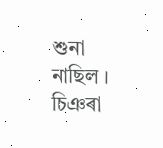শুনা নাছিল । চিঞৰা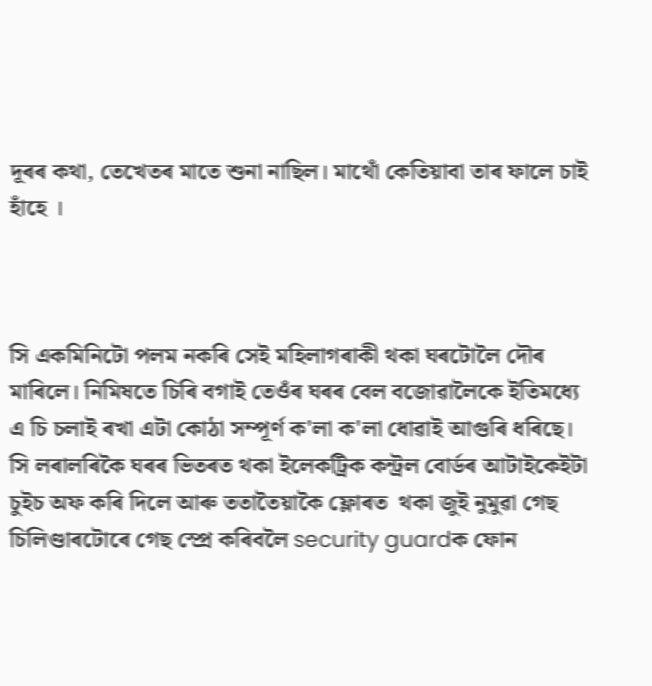দূৰৰ কথা, তেখেতৰ মাতে শুনা নাছিল। মাথোঁ কেতিয়াবা তাৰ ফালে চাই হাঁহে ।



সি একমিনিটো পলম নকৰি সেই মহিলাগৰাকী থকা ঘৰটোলৈ দৌৰ মাৰিলে। নিমিষতে চিৰি বগাই তেওঁৰ ঘৰৰ বেল বজোৱালৈকে ইতিমধ্যে  এ চি চলাই ৰখা এটা কোঠা সম্পূৰ্ণ ক'লা ক'লা ধোৱাই আগুৰি ধৰিছে। সি লৰালৰিকৈ ঘৰৰ ভিতৰত থকা ইলেকট্ৰিক কন্ট্ৰল বোৰ্ডৰ আটাইকেইটা চুইচ অফ কৰি দিলে আৰু ততাতৈয়াকৈ ফ্লোৰত  থকা জুই নুমুৱা গেছ চিলিণ্ডাৰটোৰে গেছ স্প্ৰে কৰিবলৈ security guardক ফোন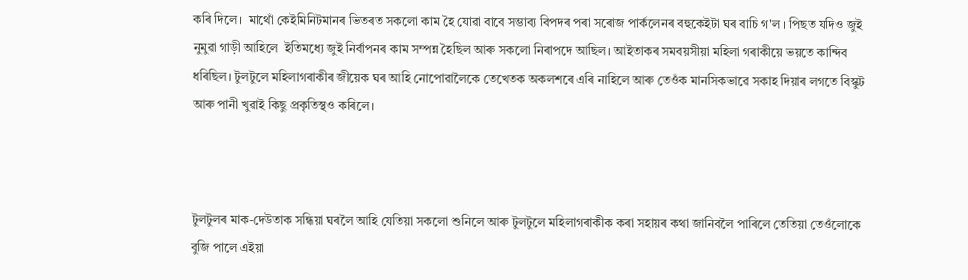কৰি দিলে।  মাথোঁ কেইমিনিটমানৰ ভিতৰত সকলো কাম হৈ যোৱা বাবে সম্ভাব্য বিপদৰ পৰা সৰোজ পাৰ্কলেনৰ বহুকেইটা ঘৰ বাচি গ'ল । পিছত যদিও জুই নুমুৱা গাড়ী আহিলে  ইতিমধ্যে জুই নিৰ্বাপনৰ কাম সম্পন্ন হৈছিল আৰু সকলো নিৰাপদে আছিল। আইতাকৰ সমবয়সীয়া মহিলা গৰাকীয়ে ভয়তে কান্দিব ধৰিছিল। টুলটুলে মহিলাগৰাকীৰ জীয়েক ঘৰ আহি নোপোৱালৈকে তেখেতক অকলশৰে এৰি নাহিলে আৰু তেওঁক মানসিকভাৱে সকাহ দিয়াৰ লগতে বিস্কুট আৰু পানী খুৱাই কিছু প্ৰকৃতিস্থও কৰিলে।



টুলটুলৰ মাক-দেউতাক সন্ধিয়া ঘৰলৈ আহি যেতিয়া সকলো শুনিলে আৰু টুলটুলে মহিলাগৰাকীক কৰা সহায়ৰ কথা জানিবলৈ পাৰিলে তেতিয়া তেওঁলোকে বুজি পালে এইয়া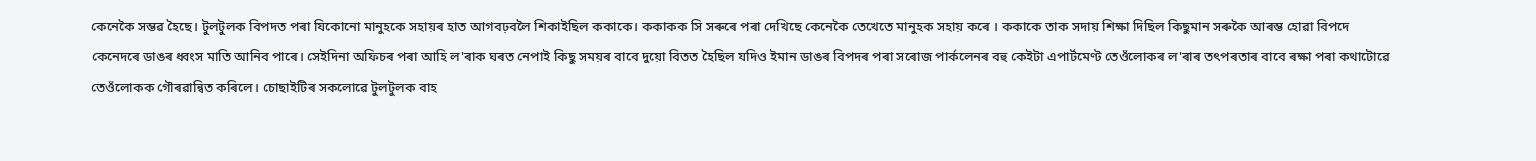কেনেকৈ সম্ভৱ হৈছে। টুলটুলক বিপদত পৰা যিকোনো মানুহকে সহায়ৰ হাত আগবঢ়বলৈ শিকাইছিল ককাকে। ককাকক সি সৰুৰে পৰা দেখিছে কেনেকৈ তেখেতে মানুহক সহায় কৰে । ককাকে তাক সদায় শিক্ষা দিছিল কিছুমান সৰুকৈ আৰম্ভ হোৱা বিপদে কেনেদৰে ডাঙৰ ধ্বংস মাতি আনিব পাৰে। সেইদিনা অফিচৰ পৰা আহি ল'ৰাক ঘৰত নেপাই কিছু সময়ৰ বাবে দুয়ো বিতত হৈছিল যদিও ইমান ডাঙৰ বিপদৰ পৰা সৰোজ পাৰ্কলেনৰ বহু কেইটা এপাৰ্টমেণ্ট তেওঁলোকৰ ল'ৰাৰ তৎপৰতাৰ বাবে ৰক্ষা পৰা কথাটোৱে তেওঁলোকক গৌৰৱান্বিত কৰিলে। চোছাইটিৰ সকলোৱে টুলটুলক বাহ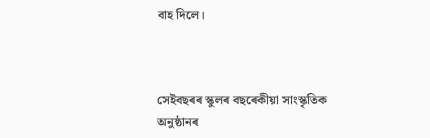বাহ দিলে।



সেইবছৰৰ স্কুলৰ বছৰেকীয়া সাংস্কৃতিক অনুষ্ঠানৰ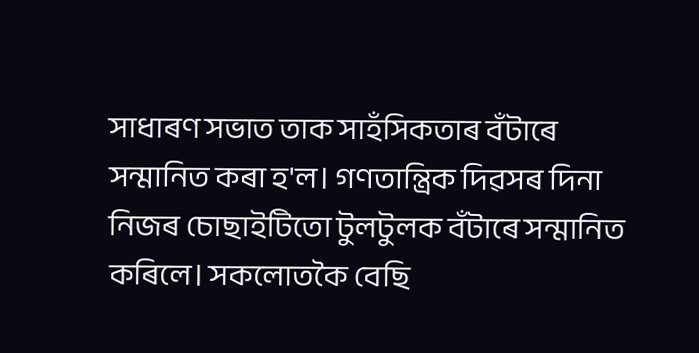সাধাৰণ সভাত তাক সাহঁসিকতাৰ বঁটাৰে সন্মানিত কৰা হ'ল। গণতান্ত্ৰিক দিৱসৰ দিনা নিজৰ চোছাইটিতো টুলটুলক বঁটাৰে সন্মানিত কৰিলে। সকলোতকৈ বেছি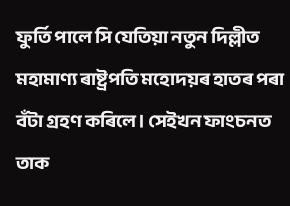ফুৰ্তি পালে সি যেতিয়া নতুন দিল্লীত মহামাণ্য ৰাষ্ট্ৰপতি মহোদয়ৰ হাতৰ পৰা বঁটা গ্ৰহণ কৰিলে। সেইখন ফাংচনত তাক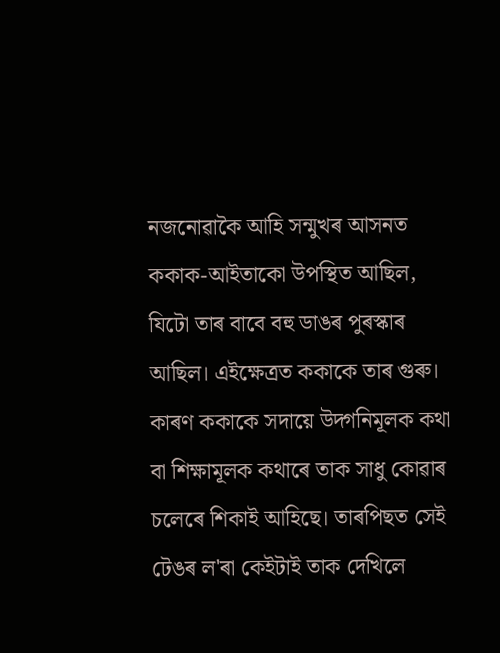নজনোৱাকৈ আহি সন্মুখৰ আসনত ককাক-আইতাকো উপস্থিত আছিল, যিটো তাৰ বাবে বহু ডাঙৰ পুৰস্কাৰ আছিল। এইক্ষেত্ৰত ককাকে তাৰ গুৰু। কাৰণ ককাকে সদায়ে উদ্গনিমূলক কথা বা শিক্ষামূলক কথাৰে তাক সাধু কোৱাৰ চলেৰে শিকাই আহিছে। তাৰপিছত সেই টেঙৰ ল'ৰা কেইটাই তাক দেখিলে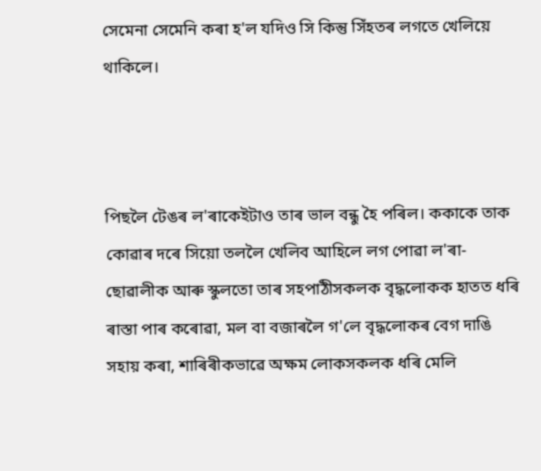সেমেনা সেমেনি কৰা হ'ল যদিও সি কিন্তু সিঁহতৰ লগতে খেলিয়ে থাকিলে।



পিছলৈ টেঙৰ ল'ৰাকেইটাও তাৰ ভাল বন্ধু হৈ পৰিল। ককাকে তাক কোৱাৰ দৰে সিয়ো তললৈ খেলিব আহিলে লগ পোৱা ল'ৰা-ছোৱালীক আৰু স্কুলতো তাৰ সহপাঠীসকলক বৃদ্ধলোকক হাতত ধৰি ৰাস্তা পাৰ কৰোৱা, মল বা বজাৰলৈ গ'লে বৃদ্ধলোকৰ বেগ দাঙি সহায় কৰা, শাৰিৰীকভাৱে অক্ষম লোকসকলক ধৰি মেলি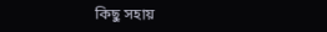কিছু সহায়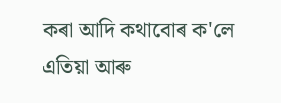কৰা আদি কথাবোৰ ক'লে এতিয়া আৰু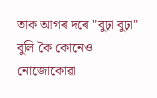তাক আগৰ দৰে "বুঢ়া বুঢ়া" বুলি কৈ কোনেও নোজোকোৱা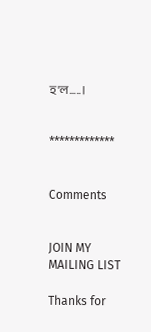হ'ল.....।


*************


Comments


JOIN MY MAILING LIST

Thanks for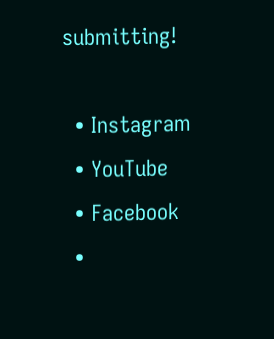submitting!

  • Instagram
  • YouTube
  • Facebook
  •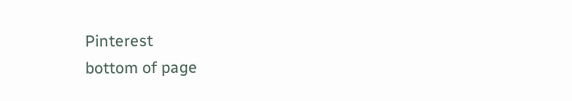Pinterest
bottom of page